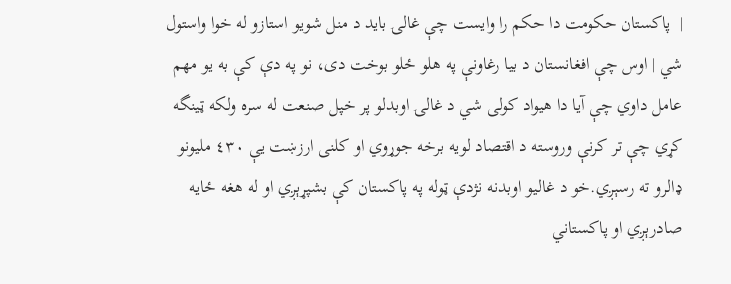|  پاکستان حکومت دا حکم را وايست چې غالۍ بايد د منل شويو استازو له خوا واستول شي | اوس چې افغانستان د بيا رغاونې په هلو ځلو بوخت دی، نو په دې کې به يو مهم عامل داوي چې آيا دا هيواد کولی شي د غالۍ اوبدلو پر خپل صنعت له سره ولکه ټينگه کړي چې تر کرنې وروسته د اقتصاد لويه برخه جوړوي او کلنی ارزښت يې ٤٣٠ مليونو ډالرو ته رسېږي.خو د غاليو اوبدنه نژدې ټوله په پاکستان کې بشپړېږي او له هغه ځايه صادرېږي او پاکستاني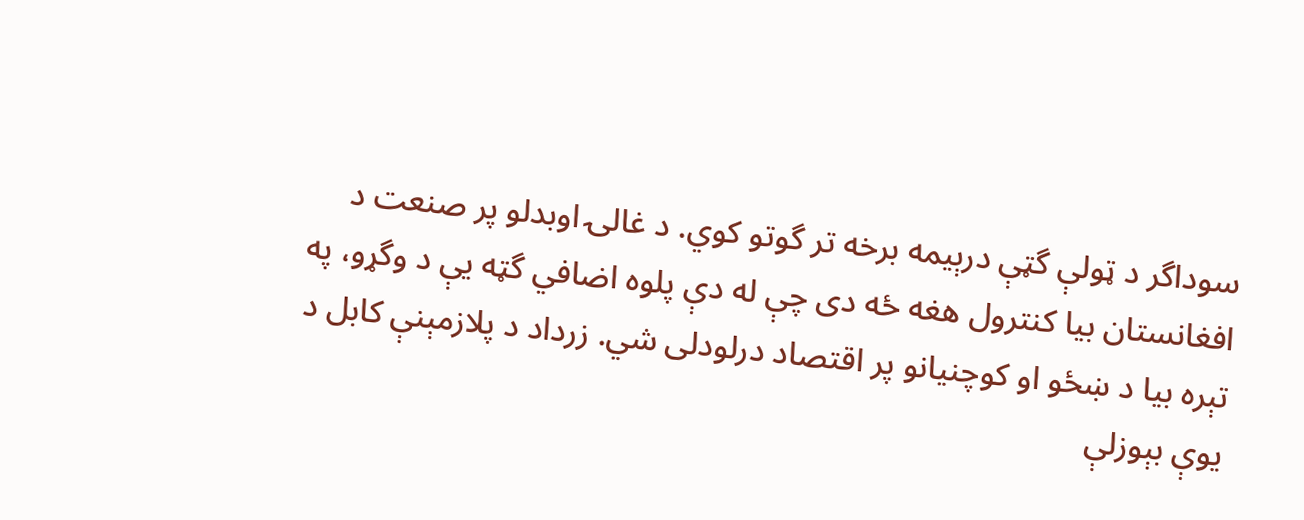سوداگر د ټولې گټې درېيمه برخه تر گوتو کوي. د غالۍ اوبدلو پر صنعت د افغانستان بيا کنترول هغه ځه دى چې له دې پلوه اضافي گټه يې د وگړو، په تېره بيا د ښځو او کوچنيانو پر اقتصاد درلودلی شي. زرداد د پلازمېنې کابل د يوې بېوزلې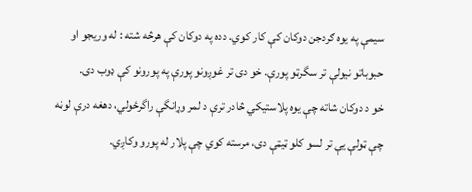سيمې په يوه ګردجن دوکان کې کار کوي. دده په دوکان کې هرڅه شته : له وريجو او حبوباتو نيولې تر سگرټو پورې. خو دی تر غوږونو پورې په پورونو کې ډوب دی.
خو د دوکان شاته چې يوه پلاستيکي څادر ترې د لمر وړانگې راگرځولي، دهغه درې لوڼه چې ټولې يې تر لسو کلو ټيټې دی، مرسته کوي چې پلار له پورو وکاږي.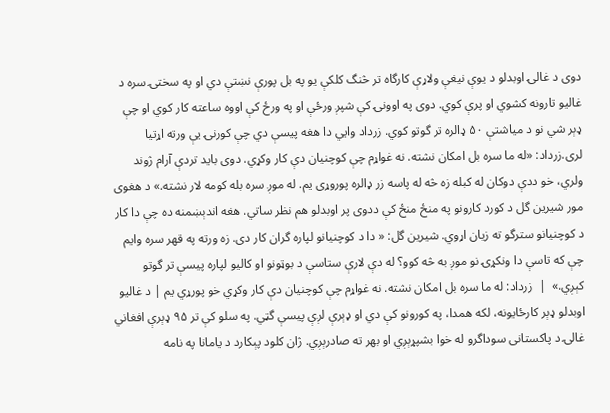دوی د غالۍ اوبدلو د يوې نيغې ولاړې کارگاه تر څنگ کلکې يو په بل پورې نښتې دي او په سختۍ سره د غاليو تارونه کشوي او پرې کوي. دوی په اوونۍ کې شپږ ورځې او په ورځ کې اووه ساعته کار کوي او چې ډېر شي نو د مياشتې ۵۰ ډالره تر گوتو کوي. زرداد وايي دا هغه پيسې دي چې کورنۍ يې ورته اړتيا لری.زرداد: «له ما سره بل امکان نشته. نه غواړم چې کوچنيان دې کار وکړي. دوی بايد تردې آرام ژوند ولري، خو ددې دوکان له کبله زه څه له پاسه زر ډالره پوروړی يم. له موږ سره بله کومه لار نشته.» د هغوی مور شيرين گل د کورد کارونو په منځ منځ کې ددوی پر اوبدلو هم نظر ساتي. هغه اندېښمنه ده چې دا کار د کوچنيانو سترگو ته زيان اړوي. شيرين گل: « دا د کوچنيانو لپاره گران کار دی. زه ورته په قهر سره وايم چې که تاسې دا ونکړۍ نو موږ به څه کوو؟ له دې لارې ستاسې د بوټونو او کاليو لپاره پيسې تر گوتو کېږي.»  |  زرداد: له ما سره بل امکان نشته. نه غواړم چې کوچنيان دې کار وکړي خو پورړي يم | د غاليو اوبدلو ډېر کارځايونه، لکه همدا، په کورونو کې دي او ډېرې لږې پيسې گټي. په سلو کې تر ۹۵ ډېرې افغاني غالۍ د پاکستانی سوداگرو له خوا بشپړېږي او بهر ته صادرېږي. ژان کلود پېکارد د يامانا په نامه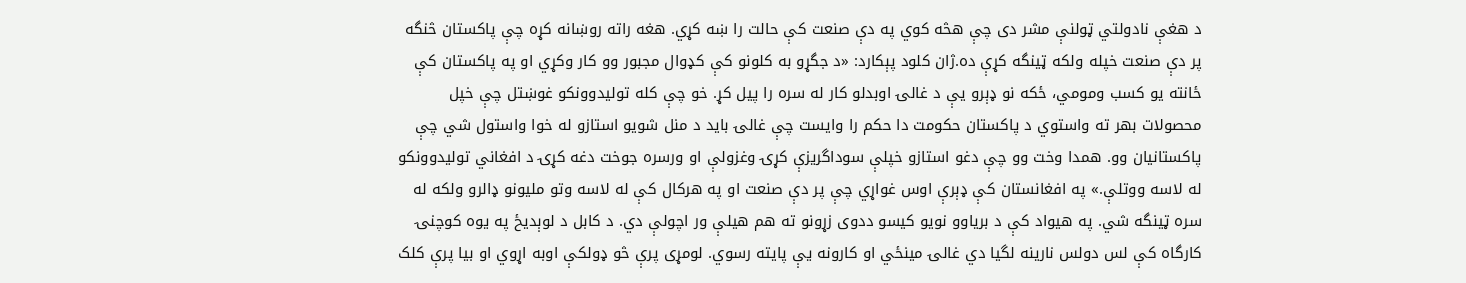د هغې نادولتي ټولنې مشر دی چې هڅه کوي په دې صنعت کې حالت را ښه کړي. هغه راته روښانه کړه چې پاکستان څنگه پر دې صنعت خپله ولکه ټينگه کړې ده.ژان کلود پېکارد: «د جگړو به کلونو کې کډوال مجبور وو کار وکړي او په پاکستان کې ځانته يو کسب ومومي، ځکه نو ډېرو يې د غالۍ اوبدلو کار له سره را پيل کړ. خو چې کله توليدوونکو غوښتل چې خپل محصولات بهر ته واستوي د پاکستان حکومت دا حکم را وايست چې غالۍ بايد د منل شويو استازو له خوا واستول شي چې پاکستانيان وو. همدا وخت وو چې دغو استازو خپلې سوداگريزې کړۍ وغزولې او ورسره جوخت دغه کړۍ د افغاني توليدوونکو له لاسه ووتلې.» په افغانستان کې ډېرې اوس غواړي چې پر دې صنعت او په هرکال کې له لاسه وتو مليونو ډالرو ولکه له سره ټينگه شي. په هيواد کې د برياوو نويو کيسو ددوی زړونو ته هم هيلې ور اچولې دي. د کابل د لوېديځ په يوه کوچنۍ کارگاه کې لس دولس نارينه لگيا دي غالۍ مينځي او کارونه يې پايته رسوي. لومړی پرې څو ډولکې اوبه اړوي او بيا پرې کلک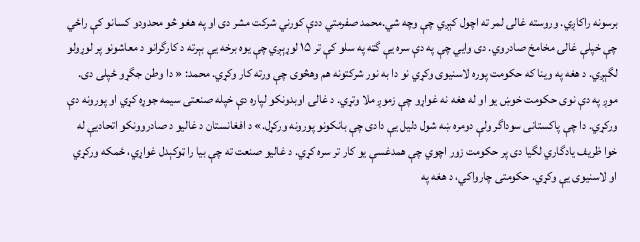برسونه راکاږي. وروسته غالۍ لمر ته اچول کېږي چې وچه شي.محمد صفرمتي ددې کورني شرکت مشر دی او په هغو څو محدودو کسانو کې راځي چې خپلې غالۍ مخامخ صادروي. دی وايي چې په دې سره يې گټه په سلو کې تر ۱۵ لوړېږي چې يوه برخه يې بېرته د کارگرانو د معاشونو پر لوړولو لگېږي. د هغه په وينا که حکومت پوره لاسنيوی وکړي نو دا به نور شرکتونه هم وهڅوی چې ورته کار وکړي. محمد: « دا وطن جگړو ځپلی دی. موږ په دې نوی حکومت خوښ يو او له هغه نه غواړو چې زموږ ملا وتړي. د غالۍ اوبدونکو لپاره دې خپله صنعتی سيمه جوړه کړي او پورونه دې ورکړي. دا چې پاکستانی سوداگر ولې دومره ښه شول دلیل يې دادی چې بانکونو پورونه ورکړل.» د افغانستان د غاليو د صادروونکو اتحاديې له خوا ظريف يادگاري لگيا دی پر حکومت زور اچوي چې همدغسې يو کار تر سره کړي. د غاليو صنعت ته چې بيا را ټوکېدل غواړي، ځمکه ورکړي او لاسنيوی يې وکړي. حکومتی چارواکي، د هغه په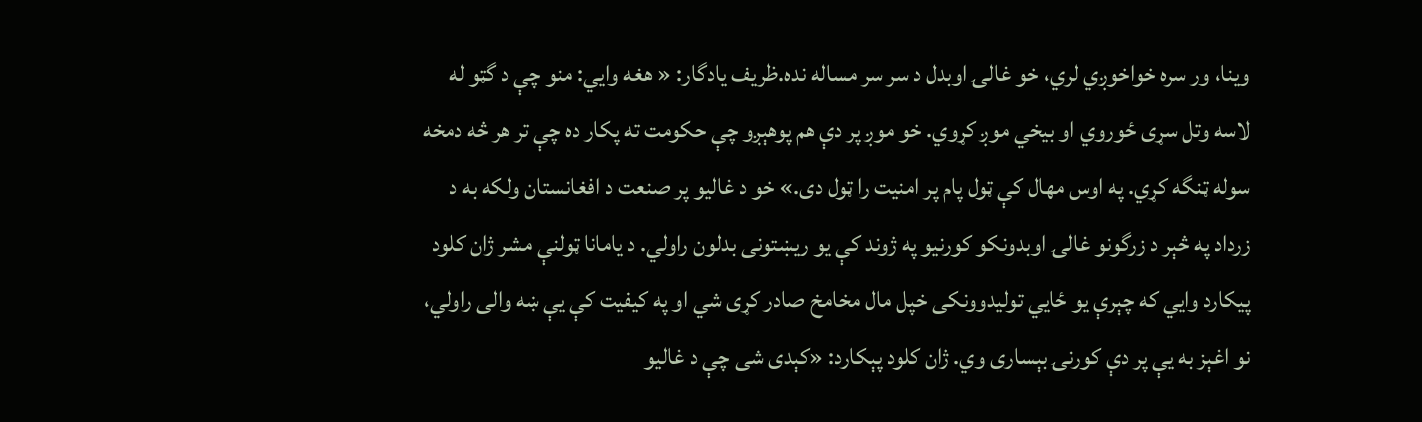وينا، ور سره خواخوږي لري، خو غالۍ اوبدل د سر سر مساله نده.ظريف يادگار: « هغه وايي: منو چې د گټو له لاسه وتل سړی ځوروي او بيخي موږ کړوي. خو موږ پر دې هم پوهېږو چې حکومت ته پکار ده چې تر هر څه دمخه سوله ټنگه کړي. په اوس مهال کې ټول پام پر امنيت را ټول دی.» خو د غاليو پر صنعت د افغانستان ولکه به د زرداد په څېر د زرگونو غالۍ اوبدونکو کورنيو په ژوند کې يو ريښتونی بدلون راولي. د يامانا ټولنې مشر ژان کلود پيکارد وايي که چېرې یو ځایي تولیدوونکی خپل مال مخامخ صادر کړی شي او په کيفيت کې يې ښه والی راولي، نو اغېز به يې پر دې کورنۍ بېساری وي. ژان کلود پېکارد: «کېدی شی چې د غاليو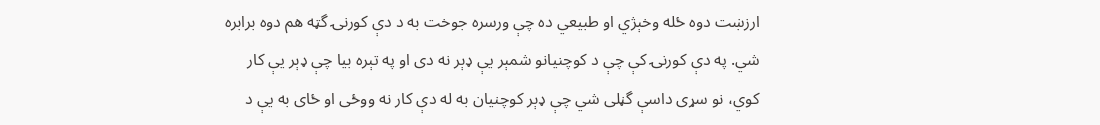ارزښت دوه ځله وخېژي او طبيعي ده چې ورسره جوخت به د دې کورنۍ گټه هم دوه برابره شي. په دې کورنۍ کې چې د کوچنيانو شمېر يې ډېر نه دی او په تېره بيا چې ډېر يې کار کوي، نو سړی داسې گڼلی شي چې ډېر کوچنيان به له دې کار نه ووځی او ځای به يې د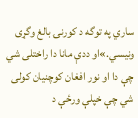ساري په توگه د کورنۍ بالغ وگړی ونيسي.»او ددې مانا دا راختلی شي چې دا او نور افغان کوچنيان کولی شي چې خپلې ورځې د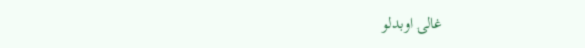غالۍ اوبدلو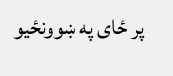پر ځای په ښوونځيو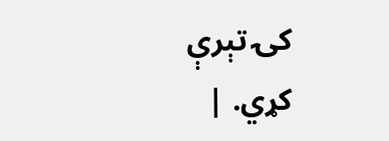کۍ تېرې کړي. |